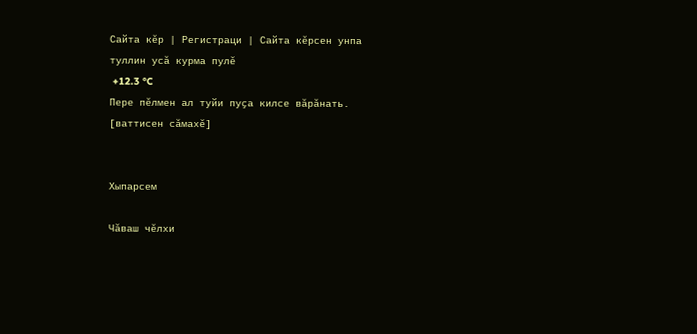Сайта кӗр | Регистраци | Сайта кӗрсен унпа туллин усӑ курма пулӗ
 +12.3 °C
Пере пӗлмен ал туйи пуҫа килсе вӑрӑнать.
[ваттисен сӑмахӗ]


Хыпарсем

Чӑваш чӗлхи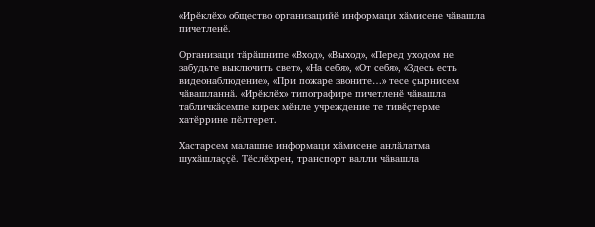«Ирӗклӗх» общество организацийӗ информаци хӑмисене чӑвашла пичетленӗ.

Организаци тӑрӑшнипе «Вход», «Выход», «Перед уходом не забудьте выключить свет», «На себя», «От себя», «Здесь есть видеонаблюдение», «При пожаре звоните…» тесе ҫырнисем чӑвашланнӑ. «Ирӗклӗх» типографире пичетленӗ чӑвашла табличкӑсемпе кирек мӗнле учреждение те тивӗҫтерме хатӗррине пӗлтерет.

Хастарсем малашне информаци хӑмисене анлӑлатма шухӑшлаҫҫӗ. Тӗслӗхрен, транспорт валли чӑвашла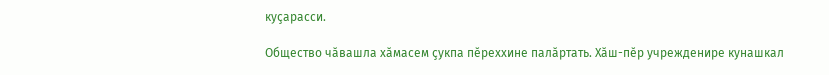куҫарасси.

Общество чӑвашла хӑмасем ҫукпа пӗреххине палӑртать. Хӑш-пӗр учрежденире кунашкал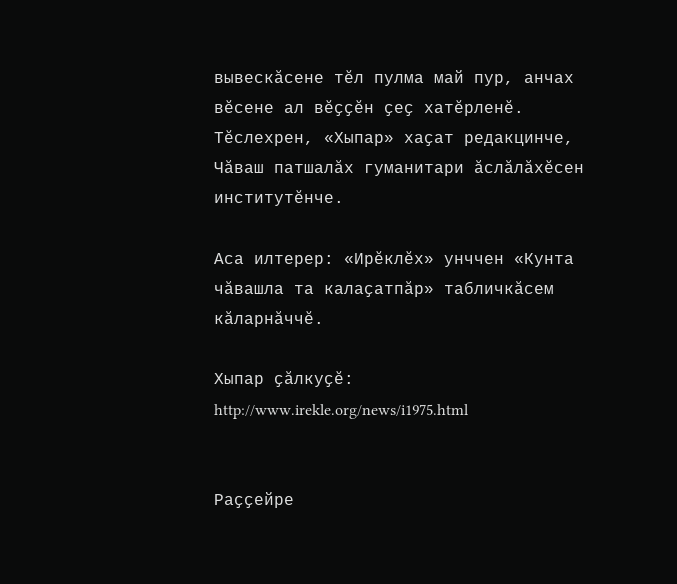вывескӑсене тӗл пулма май пур, анчах вӗсене ал вӗҫҫӗн ҫеҫ хатӗрленӗ. Тӗслехрен, «Хыпар» хаҫат редакцинче, Чӑваш патшалӑх гуманитари ӑслӑлӑхӗсен институтӗнче.

Аса илтерер: «Ирӗклӗх» унччен «Кунта чӑвашла та калаҫатпӑр» табличкӑсем кӑларнӑччӗ.

Хыпар ҫӑлкуҫӗ: http://www.irekle.org/news/i1975.html


Раҫҫейре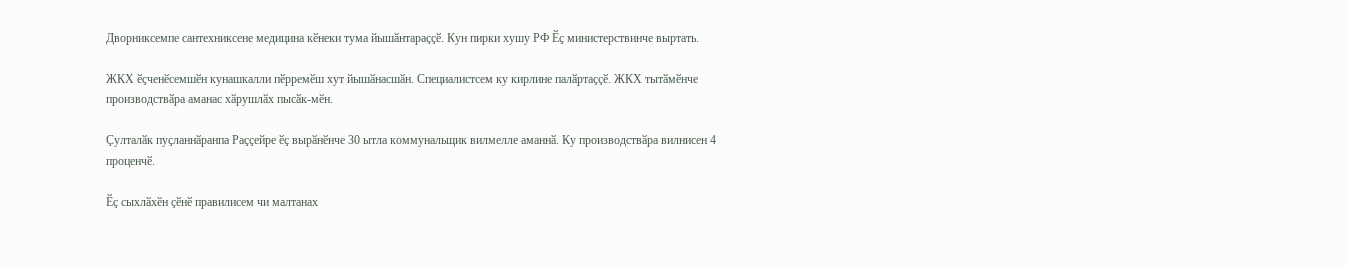Дворниксемпе сантехниксене медицина кӗнеки тума йышӑнтараҫҫӗ. Кун пирки хушу РФ Ӗҫ министерствинче выртать.

ЖКХ ӗҫченӗсемшӗн кунашкалли пӗрремӗш хут йышӑнасшӑн. Специалистсем ку кирлине палӑртаҫҫӗ. ЖКХ тытӑмӗнче производствӑра аманас хӑрушлӑх пысӑк-мӗн.

Ҫулталӑк пуҫланнӑранпа Раҫҫейре ӗҫ вырӑнӗнче 30 ытла коммунальщик вилмелле аманнӑ. Ку производствӑра вилнисен 4 проценчӗ.

Ӗҫ сыхлӑхӗн ҫӗнӗ правилисем чи малтанах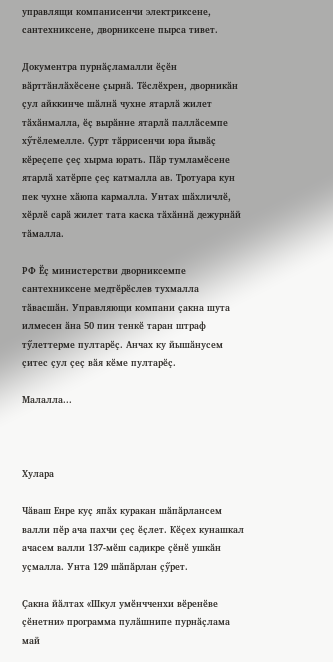управлящи компанисенчи электриксене, сантехниксене, дворниксене пырса тивет.

Документра пурнӑҫламалли ӗҫӗн вӑрттӑнлӑхӗсене ҫырнӑ. Тӗслӗхрен, дворникӑн ҫул айккинче шӑлнӑ чухне ятарлӑ жилет тӑхӑнмалла, ӗҫ вырӑнне ятарлӑ паллӑсемпе хӳтӗлемелле. Ҫурт тӑррисенчи юра йывӑҫ кӗреҫепе ҫеҫ хырма юрать. Пӑр тумламӗсене ятарлӑ хатӗрпе ҫеҫ катмалла ав. Тротуара кун пек чухне хӑюпа кармалла. Унтах шӑхличлӗ, хӗрлӗ сарӑ жилет тата каска тӑхӑннӑ дежурнӑй тӑмалла.

РФ Ӗҫ министерстви дворниксемпе сантехниксене медтӗрӗслев тухмалла тӑвасшӑн. Управляющи компани ҫакна шута илмесен ӑна 50 пин тенкӗ таран штраф тӳлеттерме пултарӗҫ. Анчах ку йышӑнусем ҫитес ҫул ҫеҫ вӑя кӗме пултарӗҫ.

Малалла...



Хулара

Чӑваш Енре куҫ япӑх куракан шӑпӑрлансем валли пӗр ача пахчи ҫеҫ ӗҫлет. Кӗҫех кунашкал ачасем валли 137-мӗш садикре ҫӗнӗ ушкӑн уҫмалла. Унта 129 шӑпӑрлан ҫӳрет.

Ҫакна йӑлтах «Шкул умӗнчченхи вӗренӗве ҫӗнетни» программа пулӑшнипе пурнӑҫлама май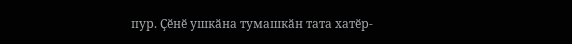пур. Ҫӗнӗ ушкӑна тумашкӑн тата хатӗр-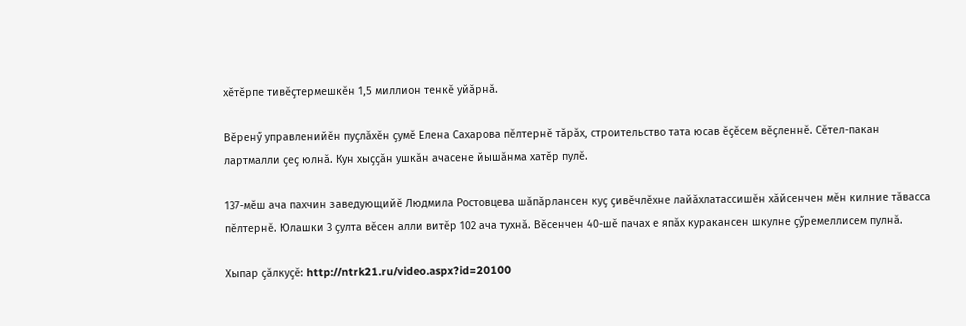хӗтӗрпе тивӗҫтермешкӗн 1,5 миллион тенкӗ уйӑрнӑ.

Вӗренӳ управленийӗн пуҫлӑхӗн ҫумӗ Елена Сахарова пӗлтернӗ тӑрӑх, строительство тата юсав ӗҫӗсем вӗҫленнӗ. Сӗтел-пакан лартмалли ҫеҫ юлнӑ. Кун хыҫҫӑн ушкӑн ачасене йышӑнма хатӗр пулӗ.

137-мӗш ача пахчин заведующийӗ Людмила Ростовцева шӑпӑрлансен куҫ ҫивӗчлӗхне лайӑхлатассишӗн хӑйсенчен мӗн килние тӑвасса пӗлтернӗ. Юлашки 3 ҫулта вӗсен алли витӗр 102 ача тухнӑ. Вӗсенчен 40-шӗ пачах е япӑх куракансен шкулне ҫӳремеллисем пулнӑ.

Хыпар ҫӑлкуҫӗ: http://ntrk21.ru/video.aspx?id=20100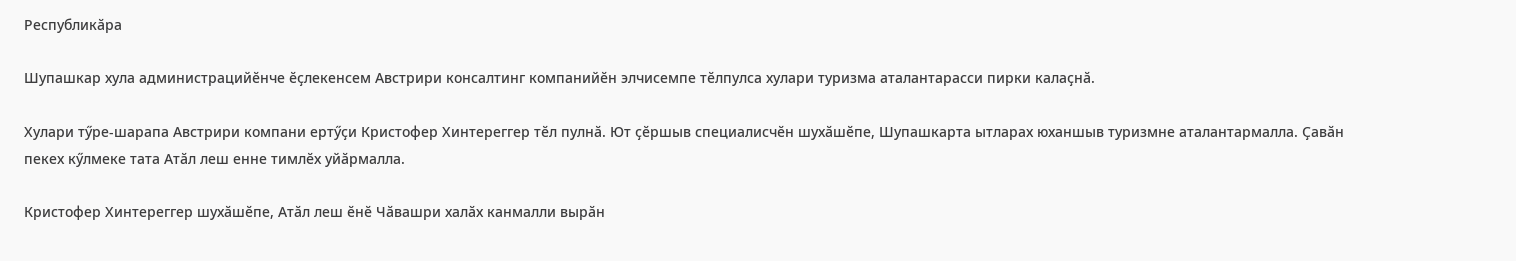Республикӑра

Шупашкар хула администрацийӗнче ӗҫлекенсем Австрири консалтинг компанийӗн элчисемпе тӗлпулса хулари туризма аталантарасси пирки калаҫнӑ.

Хулари тӳре-шарапа Австрири компани ертӳҫи Кристофер Хинтереггер тӗл пулнӑ. Ют ҫӗршыв специалисчӗн шухӑшӗпе, Шупашкарта ытларах юханшыв туризмне аталантармалла. Ҫавӑн пекех кӳлмеке тата Атӑл леш енне тимлӗх уйӑрмалла.

Кристофер Хинтереггер шухӑшӗпе, Атӑл леш ӗнӗ Чӑвашри халӑх канмалли вырӑн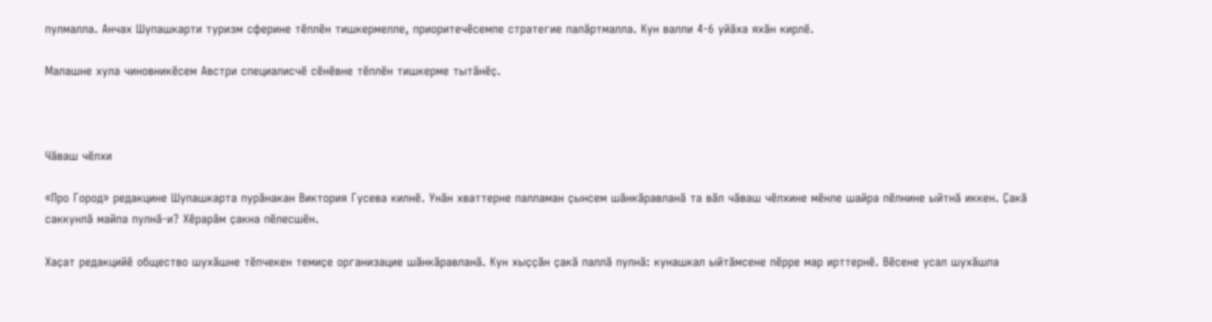пулмалла. Анчах Шупашкарти туризм сферине тӗплӗн тишкермелле, приоритечӗсемпе стратегие палӑртмалла. Кун валли 4-6 уйӑха яхӑн кирлӗ.

Малашне хула чиновникӗсем Австри специалисчӗ сӗнӗвне тӗплӗн тишкерме тытӑнӗҫ.



Чӑваш чӗлхи

«Про Город» редакцине Шупашкарта пурӑнакан Виктория Гусева килнӗ. Унӑн хваттерне палламан ҫынсем шӑнкӑравланӑ та вӑл чӑваш чӗлхине мӗнле шайра пӗлнине ыйтнӑ иккен. Ҫакӑ саккунлӑ майпа пулнӑ-и? Хӗрарӑм ҫакна пӗлесшӗн.

Хаҫат редакцийӗ общество шухӑшне тӗпчекен темиҫе организацие шӑнкӑравланӑ. Кун хыҫҫӑн ҫакӑ паллӑ пулнӑ: кунашкал ыйтӑмсене пӗрре мар ирттернӗ. Вӗсене усал шухӑшпа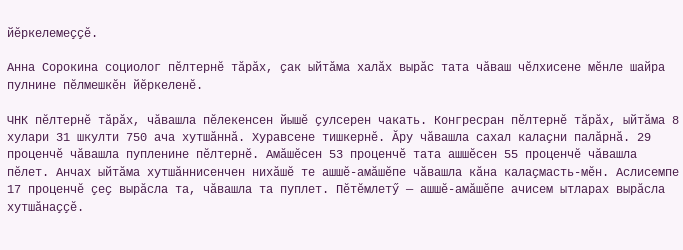йӗркелемеҫҫӗ.

Анна Сорокина социолог пӗлтернӗ тӑрӑх, ҫак ыйтӑма халӑх вырӑс тата чӑваш чӗлхисене мӗнле шайра пулнине пӗлмешкӗн йӗркеленӗ.

ЧНК пӗлтернӗ тӑрӑх, чӑвашла пӗлекенсен йышӗ ҫулсерен чакать. Конгресран пӗлтернӗ тӑрӑх, ыйтӑма 8 хулари 31 шкулти 750 ача хутшӑннӑ. Хуравсене тишкернӗ. Ӑру чӑвашла сахал калаҫни палӑрнӑ. 29 проценчӗ чӑвашла пупленине пӗлтернӗ. Амӑшӗсен 53 проценчӗ тата ашшӗсен 55 проценчӗ чӑвашла пӗлет. Анчах ыйтӑма хутшӑннисенчен нихӑшӗ те ашшӗ-амӑшӗпе чӑвашла кӑна калаҫмасть-мӗн. Аслисемпе 17 проценчӗ ҫеҫ вырӑсла та, чӑвашла та пуплет. Пӗтӗмлетӳ — ашшӗ-амӑшӗпе ачисем ытларах вырӑсла хутшӑнаҫҫӗ.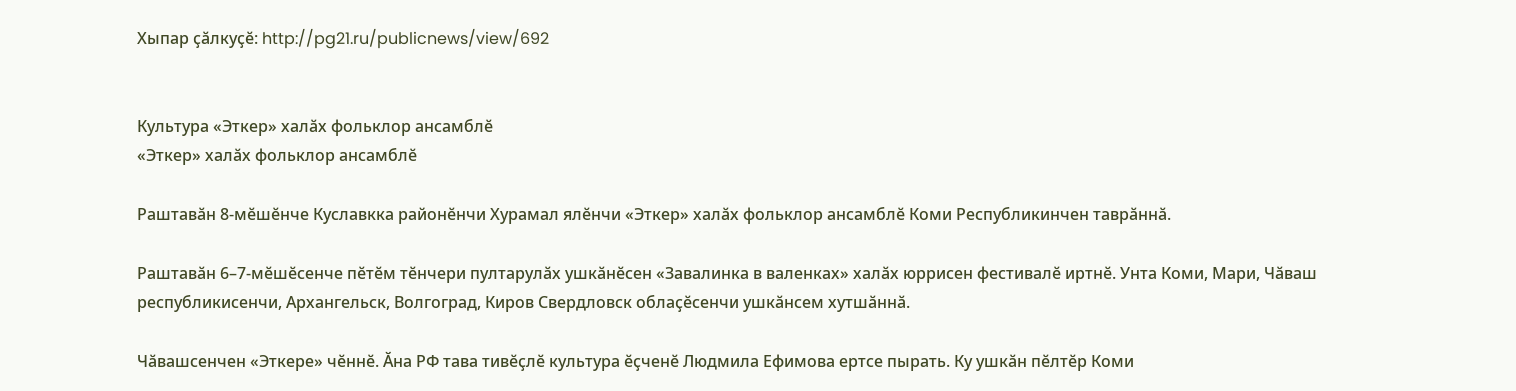Хыпар ҫӑлкуҫӗ: http://pg21.ru/publicnews/view/692


Культура «Эткер» халӑх фольклор ансамблӗ
«Эткер» халӑх фольклор ансамблӗ

Раштавӑн 8-мӗшӗнче Куславкка районӗнчи Хурамал ялӗнчи «Эткер» халӑх фольклор ансамблӗ Коми Республикинчен таврӑннӑ.

Раштавӑн 6–7-мӗшӗсенче пӗтӗм тӗнчери пултарулӑх ушкӑнӗсен «Завалинка в валенках» халӑх юррисен фестивалӗ иртнӗ. Унта Коми, Мари, Чӑваш республикисенчи, Архангельск, Волгоград, Киров Свердловск облаҫӗсенчи ушкӑнсем хутшӑннӑ.

Чӑвашсенчен «Эткере» чӗннӗ. Ӑна РФ тава тивӗҫлӗ культура ӗҫченӗ Людмила Ефимова ертсе пырать. Ку ушкӑн пӗлтӗр Коми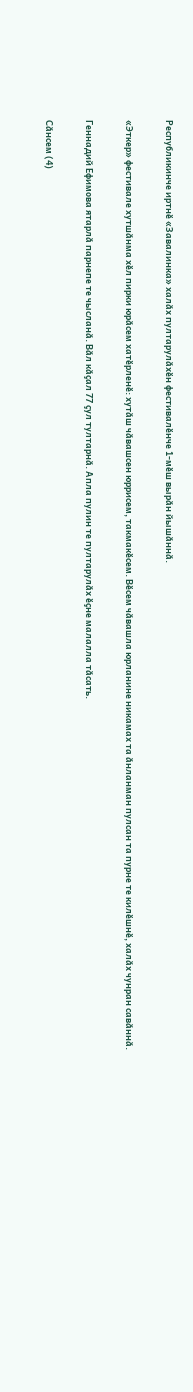Республикинче иртнӗ «Завалинка» халӑх пултарулӑхӗн фестивалӗнче 1-мӗш вырӑн йышӑннӑ.

«Эткер» фестивале хутшӑнма хӗл пирки юрӑсем хатӗрленӗ: хутӑш чӑвашсен юррисем, такмакӗсем. Вӗсем чӑвашла юрланине никамах та ӑнланман пулсан та пурне те килӗшнӗ, халӑх чунран савӑннӑ.

Геннадий Ефимова ятарлӑ парнепе те чысланӑ. Вӑл кӑҫал 77 ҫул тултарнӑ. Апла пулин те пултарулӑх ӗҫне малалла тӑсать.

Сӑнсем (4)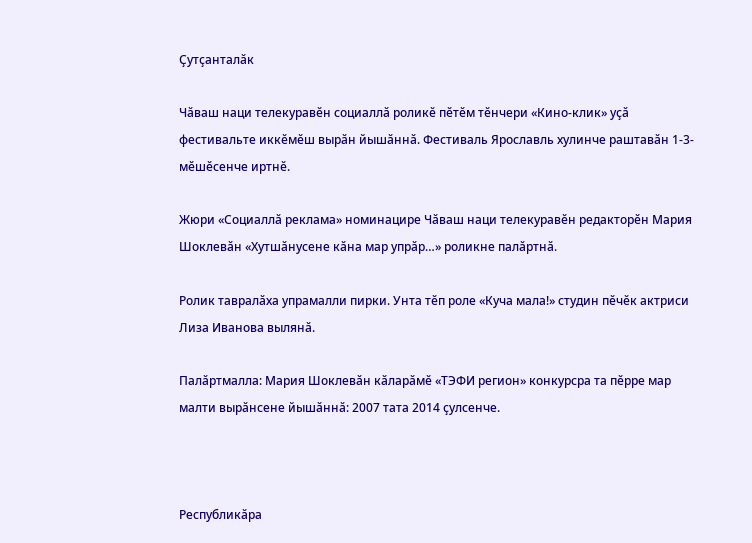Ҫутҫанталӑк

Чӑваш наци телекуравӗн социаллӑ роликӗ пӗтӗм тӗнчери «Кино-клик» уҫӑ фестивальте иккӗмӗш вырӑн йышӑннӑ. Фестиваль Ярославль хулинче раштавӑн 1-3-мӗшӗсенче иртнӗ.

Жюри «Социаллӑ реклама» номинацире Чӑваш наци телекуравӗн редакторӗн Мария Шоклевӑн «Хутшӑнусене кӑна мар упрӑр…» роликне палӑртнӑ.

Ролик тавралӑха упрамалли пирки. Унта тӗп роле «Куча мала!» студин пӗчӗк актриси Лиза Иванова вылянӑ.

Палӑртмалла: Мария Шоклевӑн кӑларӑмӗ «ТЭФИ регион» конкурсра та пӗрре мар малти вырӑнсене йышӑннӑ: 2007 тата 2014 ҫулсенче.



Республикӑра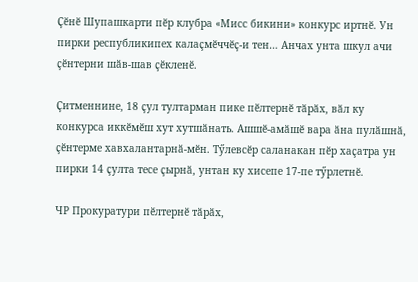Ҫӗнӗ Шупашкарти пӗр клубра «Мисс бикини» конкурс иртнӗ. Ун пирки республикипех калаҫмӗччӗҫ-и тен… Анчах унта шкул ачи ҫӗнтерни шӑв-шав ҫӗкленӗ.

Ҫитменнине, 18 ҫул тултарман пике пӗлтернӗ тӑрӑх, вӑл ку конкурса иккӗмӗш хут хутшӑнать. Ашшӗ-амӑшӗ вара ӑна пулӑшнӑ, ҫӗнтерме хавхалантарнӑ-мӗн. Тӳлевсӗр саланакан пӗр хаҫатра ун пирки 14 ҫулта тесе ҫырнӑ, унтан ку хисепе 17-пе тӳрлетнӗ.

ЧР Прокуратури пӗлтернӗ тӑрӑх,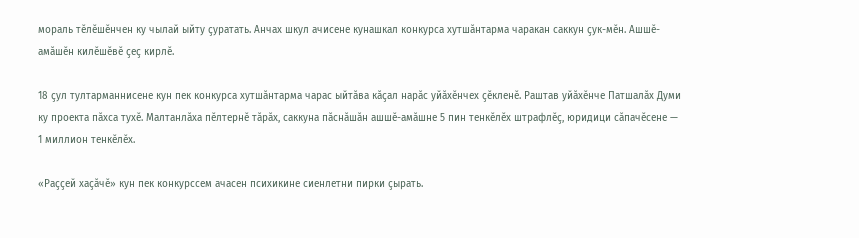мораль тӗлӗшӗнчен ку чылай ыйту ҫуратать. Анчах шкул ачисене кунашкал конкурса хутшӑнтарма чаракан саккун ҫук-мӗн. Ашшӗ-амӑшӗн килӗшӗвӗ ҫеҫ кирлӗ.

18 ҫул тултарманнисене кун пек конкурса хутшӑнтарма чарас ыйтӑва кӑҫал нарӑс уйӑхӗнчех ҫӗкленӗ. Раштав уйӑхӗнче Патшалӑх Думи ку проекта пӑхса тухӗ. Малтанлӑха пӗлтернӗ тӑрӑх, саккуна пӑснӑшӑн ашшӗ-амӑшне 5 пин тенкӗлӗх штрафлӗҫ, юридици сӑпачӗсене — 1 миллион тенкӗлӗх.

«Раҫҫей хаҫӑчӗ» кун пек конкурссем ачасен психикине сиенлетни пирки ҫырать.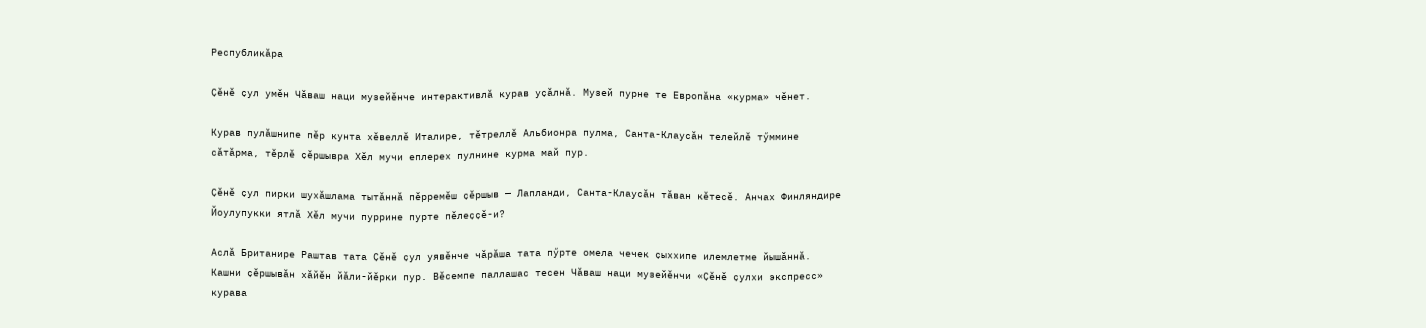Республикӑра

Ҫӗнӗ ҫул умӗн Чӑваш наци музейӗнче интерактивлӑ курав уҫӑлнӑ. Музей пурне те Европӑна «курма» чӗнет.

Курав пулӑшнипе пӗр кунта хӗвеллӗ Италире, тӗтреллӗ Альбионра пулма, Санта-Клаусӑн телейлӗ тӳммине сӑтӑрма, тӗрлӗ ҫӗршывра Хӗл мучи еплерех пулнине курма май пур.

Ҫӗнӗ ҫул пирки шухӑшлама тытӑннӑ пӗрремӗш ҫӗршыв — Лапланди, Санта-Клаусӑн тӑван кӗтесӗ. Анчах Финляндире Йоулупукки ятлӑ Хӗл мучи пуррине пурте пӗлеҫҫӗ-и?

Аслӑ Британире Раштав тата Ҫӗнӗ ҫул уявӗнче чӑрӑша тата пӳрте омела чечек ҫыххипе илемлетме йышӑннӑ. Кашни ҫӗршывӑн хӑйӗн йӑли-йӗрки пур. Вӗсемпе паллашас тесен Чӑваш наци музейӗнчи «Ҫӗнӗ ҫулхи экспресс» курава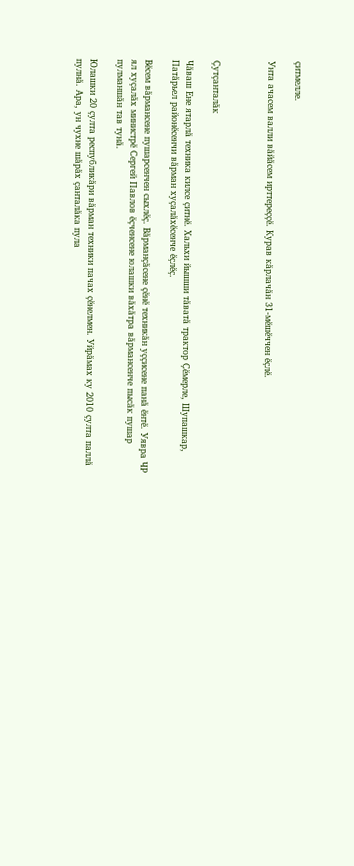ҫитмелле.

Унта ачасем валли вӑйӑсем ирттереҫҫӗ. Курав кӑрлачӑн 31-мӗшӗччен ӗҫлӗ.



Ҫутҫанталӑк

Чӑваш Ене ятарлӑ техника килсе ҫитнӗ. Хальхи йышши тӑватӑ трактор Ҫӗмерле, Шупашкар, Патӑрьел районӗсенчи вӑрман хуҫалӑхӗсенче ӗҫлӗҫ.

Вӗсем вӑрмансене пушарсенчен сыхлӗҫ. Вӑрманҫӑсене ҫӗнӗ техникӑн уҫҫисене панӑ ӗнтӗ. Уявра ЧР ял хуҫалӑх министрӗ Сергей Павлов ӗҫченсене юлашки вӑхӑтра вӑрмансенче пысӑк пушар пулманшӑн тав тунӑ.

Юлашки 20 ҫулта республикӑри вӑрман техники пачах ҫӗнелмен. Уйрӑмах ку 2010 ҫулта паллӑ пулнӑ. Ара, ун чухне шӑрӑх ҫанталӑка пула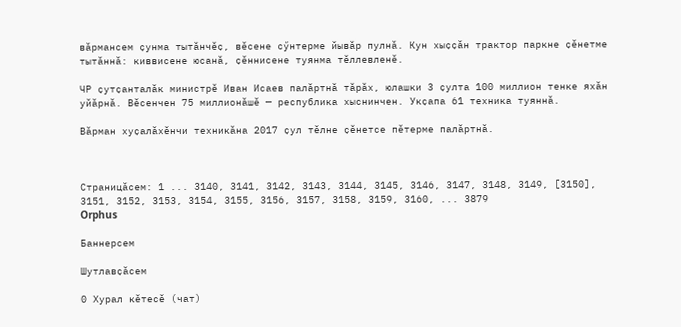вӑрмансем ҫунма тытӑнчӗҫ, вӗсене сӳнтерме йывӑр пулнӑ. Кун хыҫҫӑн трактор паркне ҫӗнетме тытӑннӑ: киввисене юсанӑ, ҫӗннисене туянма тӗллевленӗ.

ЧР ҫутҫанталӑк министрӗ Иван Исаев палӑртнӑ тӑрӑх, юлашки 3 ҫулта 100 миллион тенке яхӑн уйӑрнӑ. Вӗсенчен 75 миллионӑшӗ — республика хыснинчен. Укҫапа 61 техника туяннӑ.

Вӑрман хуҫалӑхӗнчи техникӑна 2017 ҫул тӗлне ҫӗнетсе пӗтерме палӑртнӑ.



Страницӑсем: 1 ... 3140, 3141, 3142, 3143, 3144, 3145, 3146, 3147, 3148, 3149, [3150], 3151, 3152, 3153, 3154, 3155, 3156, 3157, 3158, 3159, 3160, ... 3879
Orphus

Баннерсем

Шутлавҫӑсем

0 Хурал кӗтесӗ (чат)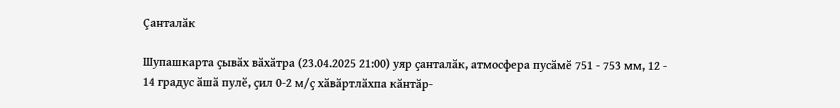Ҫанталӑк

Шупашкарта ҫывӑх вӑхӑтра (23.04.2025 21:00) уяр ҫанталӑк, атмосфера пусӑмӗ 751 - 753 мм, 12 - 14 градус ӑшӑ пулӗ, ҫил 0-2 м/ҫ хӑвӑртлӑхпа кӑнтӑр-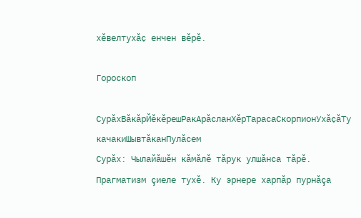хӗвелтухӑҫ енчен вӗрӗ.

Гороскоп

СурӑхВӑкӑрЙӗкӗрешРакАрӑсланХӗрТарасаСкорпионУхӑҫӑТу качакиШывтӑканПулӑсем
Сурӑх: Чылайăшĕн кăмăлĕ тăрук улшăнса тăрĕ. Прагматизм çиеле тухĕ. Ку эрнере харпăр пурнăçа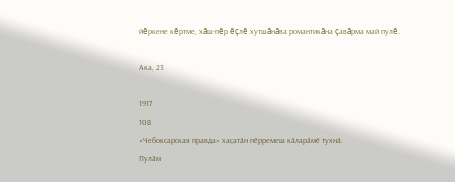йĕркене кĕртме, хăш-пĕр ĕçлĕ хутшăнăва романтикăна çавăрма май пулĕ.

Ака, 23

1917
108
«Чебоксарская правда» хаҫатӑн пӗрремеш кӑларӑмӗ тухнӑ.
Пулӑм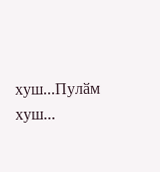хуш...Пулӑм хуш...